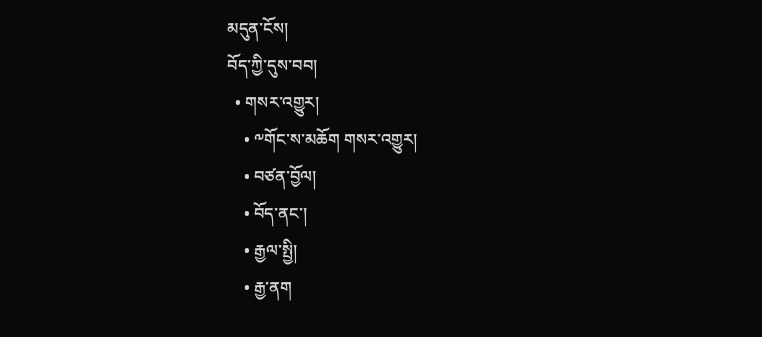མདུན་ངོས།
བོད་ཀྱི་དུས་བབ།
  • གསར་འགྱུར།
    • ༸གོང་ས་མཆོག གསར་འགྱུར།
    • བཙན་བྱོལ།
    • བོད་ནང་།
    • རྒྱལ་སྤྱི།
    • རྒྱ་ནག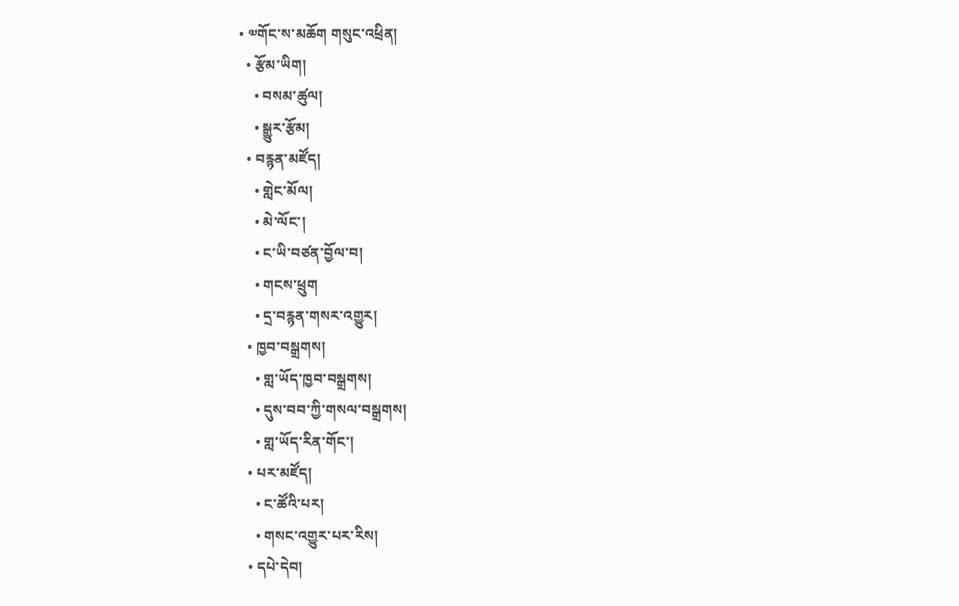• ༧གོང་ས་མཆོག གསུང་འཕྲིན།
  • རྩོམ་ཡིག།
    • བསམ་ཚུལ།
    • སྒྱུར་རྩོམ།
  • བརྙན་མཛོད།
    • གླེང་མོལ།
    • མེ་ལོང་།
    • ང་ཡི་བཙན་བྱོལ་བ།
    • གངས་ཕྲུག
    • དྲ་བརྙན་གསར་འགྱུར།
  • ཁྱབ་བསྒྲགས།
    • གླ་ཡོད་ཁྱབ་བསྒྲགས།
    • དུས་བབ་ཀྱི་གསལ་བསྒྲགས།
    • གླ་ཡོད་རིན་གོང་།
  • པར་མཛོད།
    • ང་ཚོའི་པར།
    • གསང་འགྱུར་པར་རིས།
  • དཔེ་དེབ།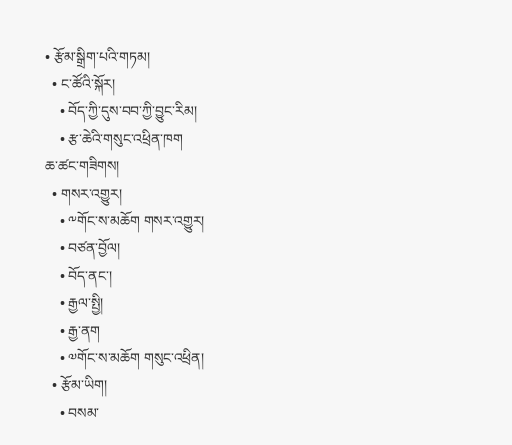• རྩོམ་སྒྲིག་པའི་གཏམ།
  • ང་ཚོའི་སྐོར།
    • བོད་ཀྱི་དུས་བབ་ཀྱི་བྱུང་རིམ།
    • རྩ་ཆེའི་གསུང་འཕྲིན་ཁག
ཆ་ཚང་གཟིགས།
  • གསར་འགྱུར།
    • ༸གོང་ས་མཆོག གསར་འགྱུར།
    • བཙན་བྱོལ།
    • བོད་ནང་།
    • རྒྱལ་སྤྱི།
    • རྒྱ་ནག
    • ༧གོང་ས་མཆོག གསུང་འཕྲིན།
  • རྩོམ་ཡིག།
    • བསམ་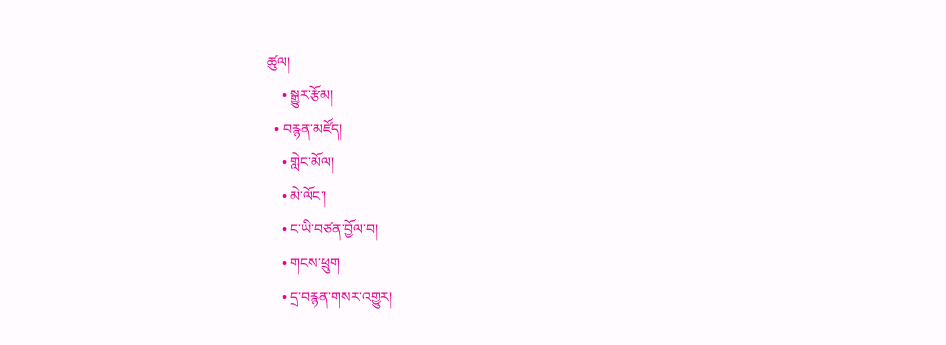ཚུལ།
    • སྒྱུར་རྩོམ།
  • བརྙན་མཛོད།
    • གླེང་མོལ།
    • མེ་ལོང་།
    • ང་ཡི་བཙན་བྱོལ་བ།
    • གངས་ཕྲུག
    • དྲ་བརྙན་གསར་འགྱུར།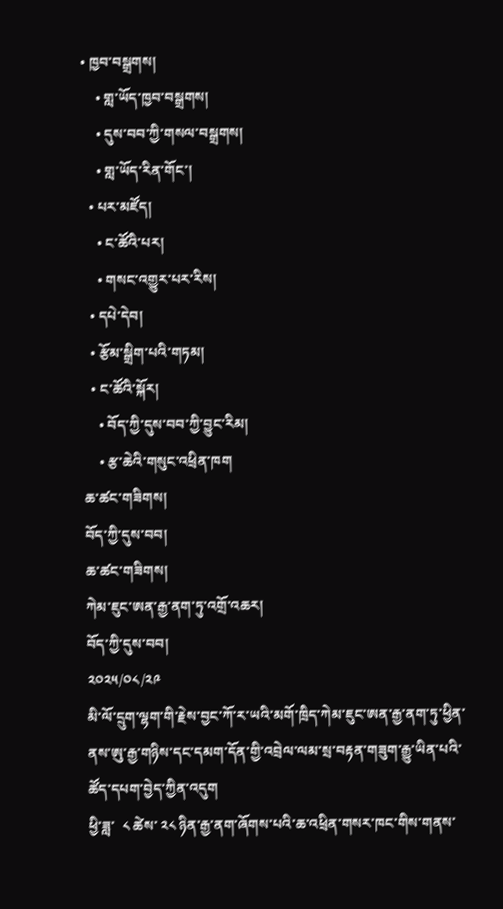• ཁྱབ་བསྒྲགས།
    • གླ་ཡོད་ཁྱབ་བསྒྲགས།
    • དུས་བབ་ཀྱི་གསལ་བསྒྲགས།
    • གླ་ཡོད་རིན་གོང་།
  • པར་མཛོད།
    • ང་ཚོའི་པར།
    • གསང་འགྱུར་པར་རིས།
  • དཔེ་དེབ།
  • རྩོམ་སྒྲིག་པའི་གཏམ།
  • ང་ཚོའི་སྐོར།
    • བོད་ཀྱི་དུས་བབ་ཀྱི་བྱུང་རིམ།
    • རྩ་ཆེའི་གསུང་འཕྲིན་ཁག
ཆ་ཚང་གཟིགས།
བོད་ཀྱི་དུས་བབ།
ཆ་ཚང་གཟིགས།
ཀེམ་ཇུང་ཨན་རྒྱ་ནག་ཏུ་འགྲོ་འཆར།
བོད་ཀྱི་དུས་བབ།
༢༠༢༥/༠༨/༢༩
མི་ལོ་དྲུག་ལྷག་གི་རྗེས་བྱང་ཀོ་ར་ཡའི་མགོ་ཁྲིད་ཀེམ་ཇུང་ཨན་རྒྱ་ནག་ཏུ་ཕྱིན་ནས་ཨུ་རྒྱ་གཉིས་དང་དམག་དོན་གྱི་འབྲེལ་ལམ་སྲ་བརྟན་གཟུག་རྒྱུ་ཡིན་པའི་ཚོད་དཔག་བྱེད་ཀྱིན་འདུག
ཕྱི་ཟླ་  ༨ ཚེས་ ༢༨ ཉིན་རྒྱ་ནག་ཞོགས་པའི་ཆ་འཕྲིན་གསར་ཁང་གིས་གནས་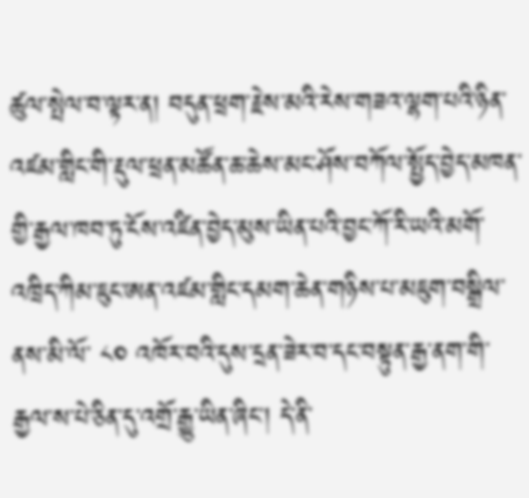ཚུལ་སྤེལ་བ་ལྟར་ན། བདུན་ཕྲག་རྗེས་མའི་རེས་གཟའ་ལྷག་པའི་ཉིན་འཛམ་གླིང་གི་རྡུལ་ཕྲན་མཚོན་ཆ་ཆེས་མང་ཤོས་བཀོལ་སྤྱོད་བྱེད་མཁན་གྱི་རྒྱལ་ཁབ་ཏུ་ངོས་འཛིན་བྱེད་མུས་ཡིན་པའི་བྱང་ཀོ་རི་ཡའི་མགོ་འཁྲིད་ཀིམ་ཇུང་ཨན་འཛམ་གླིང་དམག་ཆེན་གཉིས་པ་མཇུག་བསྒྲིལ་ནས་མི་ལོ་ ༨༠ འཁོར་བའི་དུས་དྲན་ཟེར་བ་དང་བསྟུན་རྒྱ་ནག་གི་རྒྱལ་ས་པེ་ཅིན་དུ་འགྲོ་རྒྱུ་ཡིན་ཞིང་། དེ་ནི་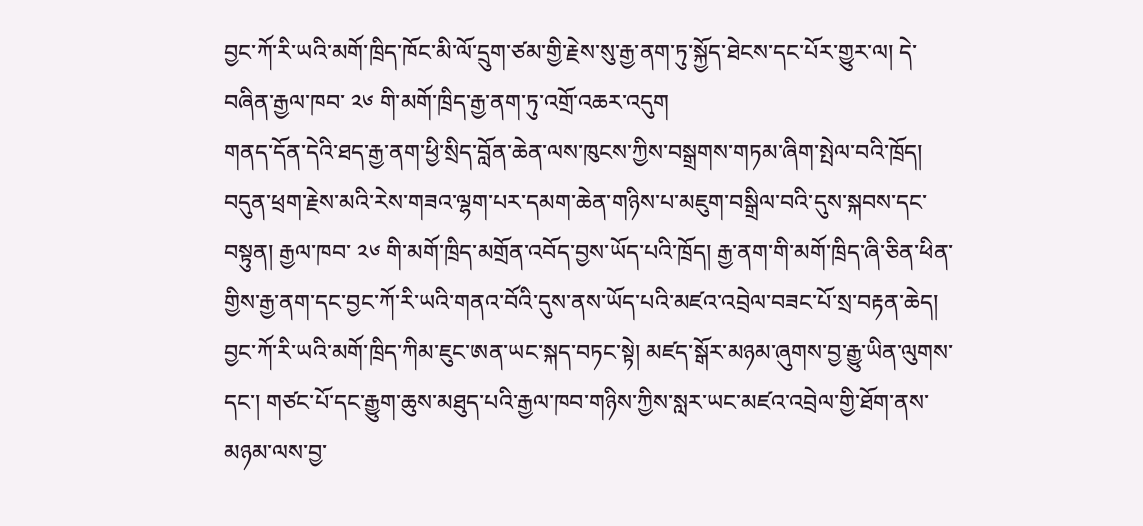བྱང་ཀོ་རི་ཡའི་མགོ་ཁྲིད་ཁོང་མི་ལོ་དྲུག་ཙམ་གྱི་རྗེས་སུ་རྒྱ་ནག་ཏུ་སྐྱོད་ཐེངས་དང་པོར་གྱུར་ལ། དེ་བཞིན་རྒྱལ་ཁབ་ ༢༦ གི་མགོ་ཁྲིད་རྒྱ་ནག་ཏུ་འགྲོ་འཆར་འདུག
གནད་དོན་དེའི་ཐད་རྒྱ་ནག་ཕྱི་སྲིད་བློན་ཆེན་ལས་ཁུངས་ཀྱིས་བསྒྲགས་གཏམ་ཞིག་སྤེལ་བའི་ཁྲོད། བདུན་ཕྲག་རྗེས་མའི་རེས་གཟའ་ལྷག་པར་དམག་ཆེན་གཉིས་པ་མཇུག་བསྒྲིལ་བའི་དུས་སྐབས་དང་བསྟུན། རྒྱལ་ཁབ་ ༢༦ གི་མགོ་ཁྲིད་མགྲོན་འབོད་བྱས་ཡོད་པའི་ཁྲོད། རྒྱ་ནག་གི་མགོ་ཁྲིད་ཞི་ཅིན་ཕིན་གྱིས་རྒྱ་ནག་དང་བྱང་ཀོ་རི་ཡའི་གནའ་བོའི་དུས་ནས་ཡོད་པའི་མཛའ་འབྲེལ་བཟང་པོ་སྲ་བརྟན་ཆེད། བྱང་ཀོ་རི་ཡའི་མགོ་ཁྲིད་ཀིམ་ཇུང་ཨན་ཡང་སྐད་བཏང་སྟེ། མཛད་སྒོར་མཉམ་ཞུགས་བྱ་རྒྱུ་ཡིན་ལུགས་དང་། གཙང་པོ་དང་རྒྱུག་ཆུས་མཐུད་པའི་རྒྱལ་ཁབ་གཉིས་ཀྱིས་སླར་ཡང་མཛའ་འབྲེལ་གྱི་ཐོག་ནས་མཉམ་ལས་བྱ་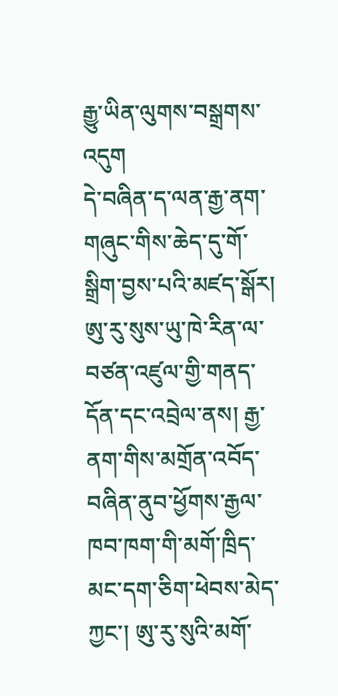རྒྱུ་ཡིན་ལུགས་བསྒྲགས་འདུག
དེ་བཞིན་ད་ལན་རྒྱ་ནག་གཞུང་གིས་ཆེད་དུ་གོ་སྒྲིག་བྱས་པའི་མཛད་སྒོར། ཨུ་རུ་སུས་ཡུ་ཁེ་རིན་ལ་བཙན་འཛུལ་གྱི་གནད་དོན་དང་འབྲེལ་ནས། རྒྱ་ནག་གིས་མགྲོན་འབོད་བཞིན་ནུབ་ཕྱོགས་རྒྱལ་ཁབ་ཁག་གི་མགོ་ཁྲིད་མང་དག་ཅིག་ཕེབས་མེད་ཀྱང་། ཨུ་རུ་སུའི་མགོ་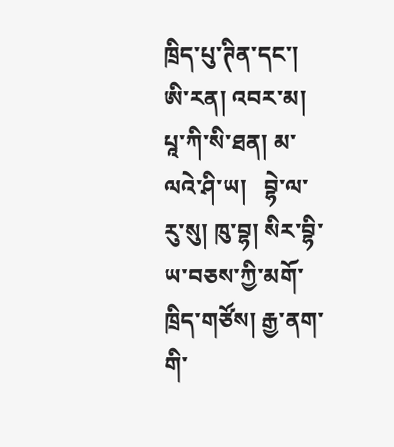ཁྲིད་པུ་ཊིན་དང་། ཨི་རན། འབར་མ། པཱ་ཀི་སི་ཐན། མ་ལའེ་ཤི་ཡ།   བྷེ་ལ་རུ་སུ། ཁུ་བྷ། སིར་བྷི་ཡ་བཅས་ཀྱི་མགོ་ཁྲིད་གཙོས། རྒྱ་ནག་གི་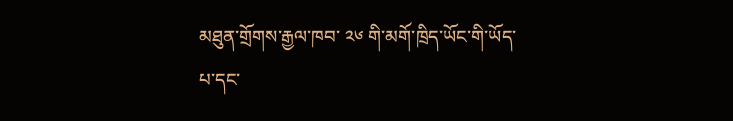མཐུན་གྲོགས་རྒྱལ་ཁབ་ ༢༦ གི་མགོ་ཁྲིད་ཡོང་གི་ཡོད་པ་དང་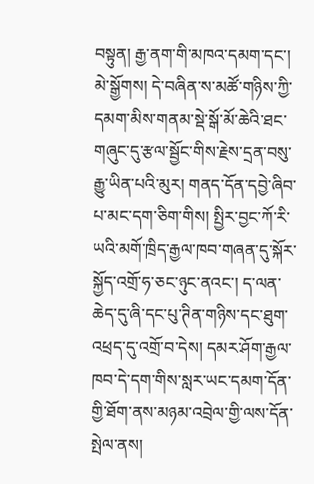བསྟུན། རྒྱ་ནག་གི་མཁའ་དམག་དང་། མེ་སྒྱོགས། དེ་བཞིན་ས་མཚོ་གཉིས་ཀྱི་དམག་མིས་གནམ་སྡེ་སྒོ་མོ་ཆེའི་ཐང་གཞུང་དུ་རྩལ་སྦྱོང་གིས་རྗེས་དྲན་བསུ་རྒྱུ་ཡིན་པའི་མུར། གནད་དོན་དབྱེ་ཞིབ་པ་མང་དག་ཅིག་གིས། སྤྱིར་བྱང་ཀོ་རི་ཡའི་མགོ་ཁྲིད་རྒྱལ་ཁབ་གཞན་དུ་སྐོར་སྐྱོད་འགྲོ་ཧ་ཅང་ཉུང་ནའང་། ད་ལན་ཆེད་དུ་ཞི་དང་པུ་ཊིན་གཉིས་དང་ཐུག་འཕྲད་དུ་འགྲོ་བ་དེས། དམར་ཤོག་རྒྱལ་ཁབ་དེ་དག་གིས་སླར་ཡང་དམག་དོན་གྱི་ཐོག་ནས་མཉམ་འབྲེལ་གྱི་ལས་དོན་སྤེལ་ནས།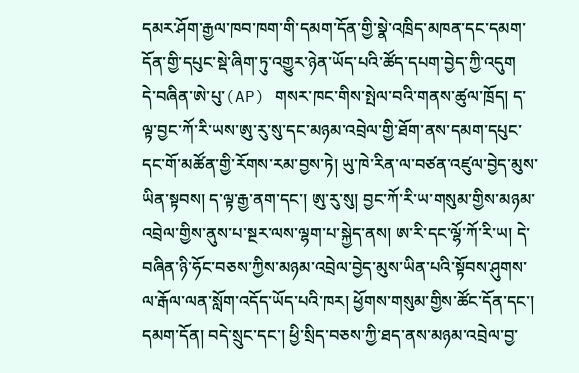དམར་ཤོག་རྒྱལ་ཁབ་ཁག་གི་དམག་དོན་གྱི་སྣེ་འཁྲིད་མཁན་དང་དམག་དོན་གྱི་དཔུང་སྡེ་ཞིག་ཏུ་འགྱུར་ཉེན་ཡོད་པའི་ཚོད་དཔག་བྱེད་ཀྱི་འདུག
དེ་བཞིན་ཨེ་པུ་(AP) གསར་ཁང་གིས་སྤེལ་བའི་གནས་ཚུལ་ཁྲོད། ད་ལྟ་བྱང་ཀོ་རི་ཡས་ཨུ་རུ་སུ་དང་མཉམ་འབྲེལ་གྱི་ཐོག་ནས་དམག་དཔུང་དང་གོ་མཚོན་གྱི་རོགས་རམ་བྱས་ཏེ། ཡུ་ཁེ་རིན་ལ་བཙན་འཛུལ་བྱེད་མུས་ཡིན་སྟབས། ད་ལྟ་རྒྱ་ནག་དང་། ཨུ་རུ་སུ། བྱང་ཀོ་རི་ཡ་གསུམ་གྱིས་མཉམ་འབྲེལ་གྱིས་ནུས་པ་སྔར་ལས་ལྷག་པ་སྐྱེད་ནས། ཨ་རི་དང་ལྷོ་ཀོ་རི་ཡ། དེ་བཞིན་ཉི་ཧོང་བཅས་ཀྱིས་མཉམ་འབྲེལ་བྱེད་མུས་ཡིན་པའི་སྟོབས་ཤུགས་ལ་རྒོལ་ལན་སློག་འདོད་ཡོད་པའི་ཁར། ཕྱོགས་གསུམ་གྱིས་ཚོང་དོན་དང་། དམག་དོན། བདེ་སྲུང་དང་། ཕྱི་སྲིད་བཅས་ཀྱི་ཐད་ནས་མཉམ་འབྲེལ་བྱ་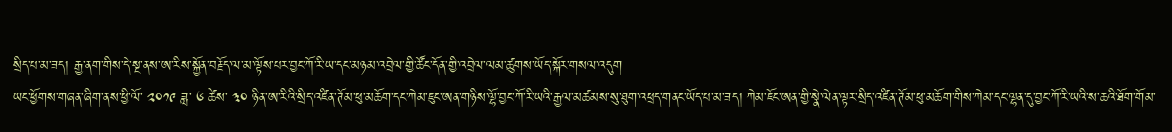སྲིད་པ་མ་ཟད། རྒྱ་ནག་གིས་དེ་སྔ་ནས་ཨ་རིས་སྐྱོན་བརྗོད་ལ་མ་ལྟོས་པར་བྱང་ཀོ་རི་ཡ་དང་མཉམ་འབྲེལ་གྱི་ཚོང་དོན་གྱི་འབྲེལ་ལམ་ཚུགས་ཡོད་སྐོར་གསལ་འདུག
ཡང་ཕྱོགས་གཞན་ཞིག་ནས་ཕྱི་ལོ་ ༢༠༡༩ ཟླ་ ༦ ཚེས་ ༣༠ ཉིན་ཨ་རིའི་སྲིད་འཛིན་ཊོམ་ཕུ་མཆོག་དང་ཀེམ་ཇུང་ཨན་གཉིས་ལྷོ་བྱང་ཀོ་རི་ཡའི་རྒྱལ་མཚམས་སུ་ཐུག་འཕྲད་གནང་ཡོད་པ་མ་ཟད། ཀེམ་ཇོང་ཨན་གྱི་སྣེ་ལེན་ལྟར་སྲིད་འཛིན་ཊོམ་ཕུ་མཆོག་གིས་ཀེམ་དང་ལྷན་དུ་བྱང་ཀོ་རི་ཡའི་ས་ཆའི་ཐོག་གོམ་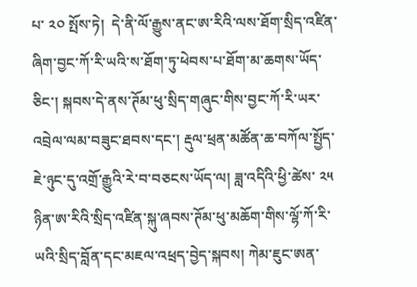པ་ ༢༠ སྤོས་ཏེ།  དེ་ནི་ལོ་རྒྱུས་ནང་ཨ་རིའི་ལས་ཐོག་སྲིད་འཛིན་ཞིག་བྱང་ཀོ་རི་ཡའི་ས་ཐོག་ཏུ་ཕེབས་པ་ཐོག་མ་ཆགས་ཡོད་ཅིང་། སྐབས་དེ་ནས་ཊོམ་ཕུ་སྲིད་གཞུང་གིས་བྱང་ཀོ་རི་ཡར་འབྲེལ་ལམ་བཟུང་ཐབས་དང་། རྡུལ་ཕྲན་མཚོན་ཆ་བཀོལ་སྤྱོད་ཇེ་ཉུང་དུ་འགྲོ་རྒྱུའི་རེ་བ་བཅངས་ཡོད་ལ། ཟླ་འདིའི་ཕྱི་ཚེས་ ༢༥ ཉིན་ཨ་རིའི་སྲིད་འཛིན་སྐུ་ཞབས་ཊོམ་ཕུ་མཆོག་གིས་ལྷོ་ཀོ་རི་ཡའི་སྲིད་བློན་དང་མཇལ་འཕྲད་བྱེད་སྐབས། ཀེམ་ཇུང་ཨན་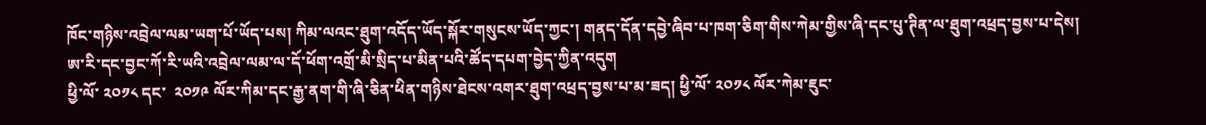ཁོང་གཉིས་འབྲེལ་ལམ་ཡག་པོ་ཡོད་པས། ཀིམ་ལའང་ཐུག་འདོད་ཡོད་སྐོར་གསུངས་ཡོད་ཀྱང་། གནད་དོན་དབྱེ་ཞིབ་པ་ཁག་ཅིག་གིས་ཀེམ་གྱིས་ཞི་དང་པུ་ཊིན་ལ་ཐུག་འཕྲད་བྱས་པ་དེས། ཨ་རི་དང་བྱང་ཀོ་རི་ཡའི་འབྲེལ་ལམ་ལ་དོ་ཕོག་འགྲོ་མི་སྲིད་པ་མིན་པའི་ཚོད་དཔག་བྱེད་ཀྱིན་འདུག
ཕྱི་ལོ་ ༢༠༡༨ དང་  ༢༠༡༩ ལོར་ཀིམ་དང་རྒྱ་ནག་གི་ཞི་ཅིན་ཕིན་གཉིས་ཐེངས་འགར་ཐུག་འཕྲད་བྱས་པ་མ་ཟད། ཕྱི་ལོ་ ༢༠༡༨ ལོར་ཀེམ་ཇུང་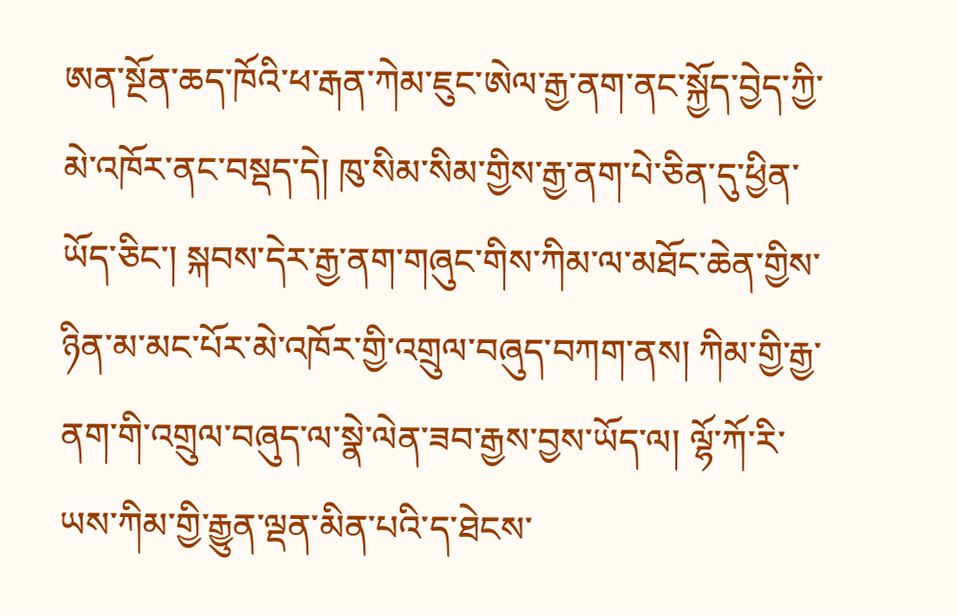ཨན་སྔོན་ཆད་ཁོའི་ཕ་རྒན་ཀེམ་ཇུང་ཨེལ་རྒྱ་ནག་ནང་སྐྱོད་བྱེད་ཀྱི་མེ་འཁོར་ནང་བསྡད་དེ། ཁུ་སིམ་སིམ་གྱིས་རྒྱ་ནག་པེ་ཅིན་དུ་ཕྱིན་ཡོད་ཅིང་། སྐབས་དེར་རྒྱ་ནག་གཞུང་གིས་ཀིམ་ལ་མཐོང་ཆེན་གྱིས་ཉིན་མ་མང་པོར་མེ་འཁོར་གྱི་འགྲུལ་བཞུད་བཀག་ནས། ཀིམ་གྱི་རྒྱ་ནག་གི་འགྲུལ་བཞུད་ལ་སྣེ་ལེན་ཟབ་རྒྱས་བྱས་ཡོད་ལ། ལྷོ་ཀོ་རི་ཡས་ཀིམ་གྱི་རྒྱུན་ལྡན་མིན་པའི་ད་ཐེངས་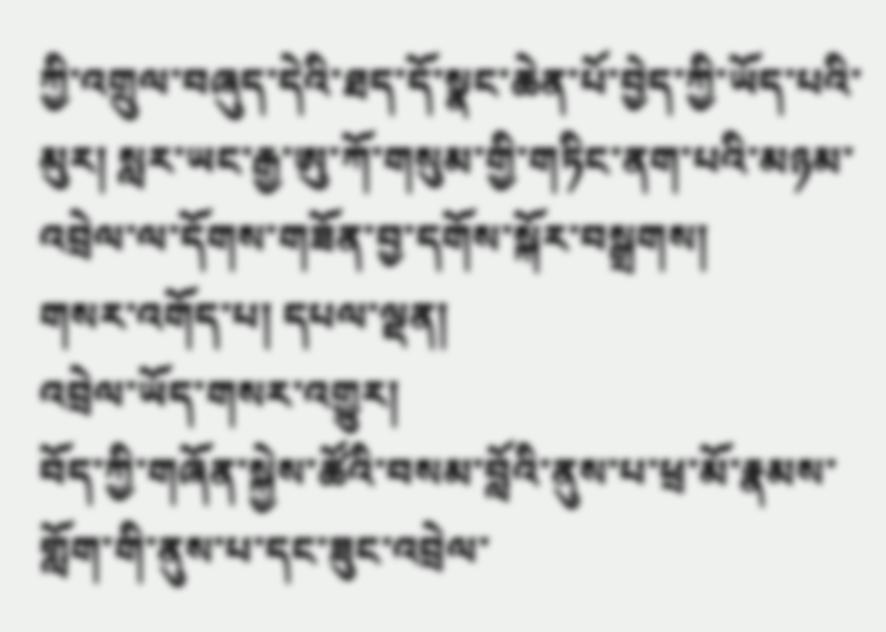ཀྱི་འགྲུལ་བཞུད་དེའི་ཐད་དོ་སྣང་ཆེན་པོ་བྱེད་ཀྱི་ཡོད་པའི་མུར། སླར་ཡང་རྒྱ་ཨུ་ཀོ་གསུམ་གྱི་གཏིང་ནག་པའི་མཉམ་འབྲེལ་ལ་དོགས་གཟོན་བྱ་དགོས་སྐོར་བསྒྲགས།
གསར་འགོད་པ། དཔལ་ལྡན།
འབྲེལ་ཡོད་གསར་འགྱུར།
བོད་ཀྱི་གཞོན་སྐྱེས་ཚོའི་བསམ་བློའི་ནུས་པ་ཕྲ་མོ་རྣམས་གློག་གི་ནུས་པ་དང་ཟུང་འབྲེལ་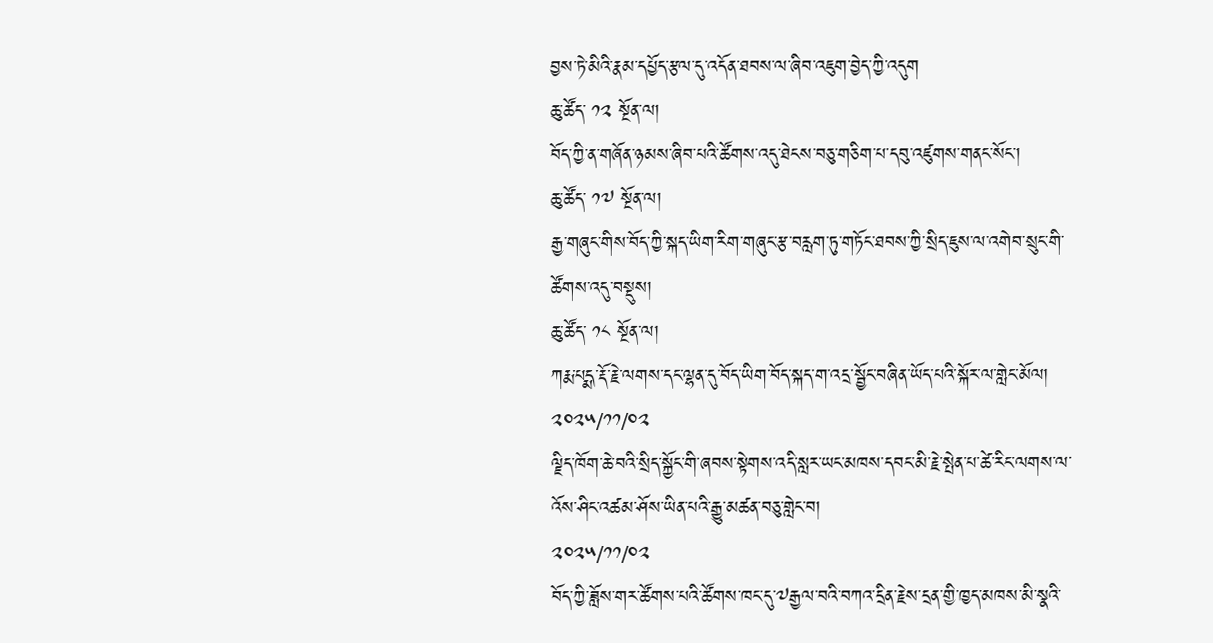བྱས་ཏེ་མིའི་རྣམ་དཔྱོད་རྩལ་དུ་འདོན་ཐབས་ལ་ཞིབ་འཇུག་བྱེད་ཀྱི་འདུག
ཆུ་ཚོད་ ༡༢ སྔོན་ལ།
བོད་ཀྱི་ན་གཞོན་ཉམས་ཞིབ་པའི་ཚོགས་འདུ་ཐེངས་བཅུ་གཅིག་པ་དབུ་འཛུགས་གནང་སོང་།
ཆུ་ཚོད་ ༡༧ སྔོན་ལ།
རྒྱ་གཞུང་གིས་བོད་ཀྱི་སྐད་ཡིག་རིག་གཞུང་རྩ་བརླག་ཏུ་གཏོང་ཐབས་ཀྱི་སྲིད་ཇུས་ལ་འགེབ་སྲུང་གི་ཚོགས་འདུ་བསྡུས།
ཆུ་ཚོད་ ༡༨ སྔོན་ལ།
ཀརྨ་པདྨ་རྡོ་རྗེ་ལགས་དང་ལྷན་དུ་བོད་ཡིག་བོད་སྐད་ག་འདྲ་སྦྱོང་བཞིན་ཡོད་པའི་སྐོར་ལ་གླེང་མོལ།
༢༠༢༥/༡༡/༠༢
ལྗིད་ཁོག་ཆེ་བའི་སྲིད་སྐྱོང་གི་ཞབས་སྟེགས་འདི་སླར་ཡང་མཁས་དབང་མི་རྗེ་སྤེན་པ་ཚེ་རིང་ལགས་ལ་འོས་ཤིང་འཚམ་ཤོས་ཡིན་པའི་རྒྱུ་མཚན་བཅུ་གླེང་བ།
༢༠༢༥/༡༡/༠༢
བོད་ཀྱི་ཟློས་གར་ཚོགས་པའི་ཚོགས་ཁང་དུ་༧རྒྱལ་བའི་བཀའ་དྲིན་རྗེས་དྲན་གྱི་ཁྱད་མཁས་མི་སྣའི་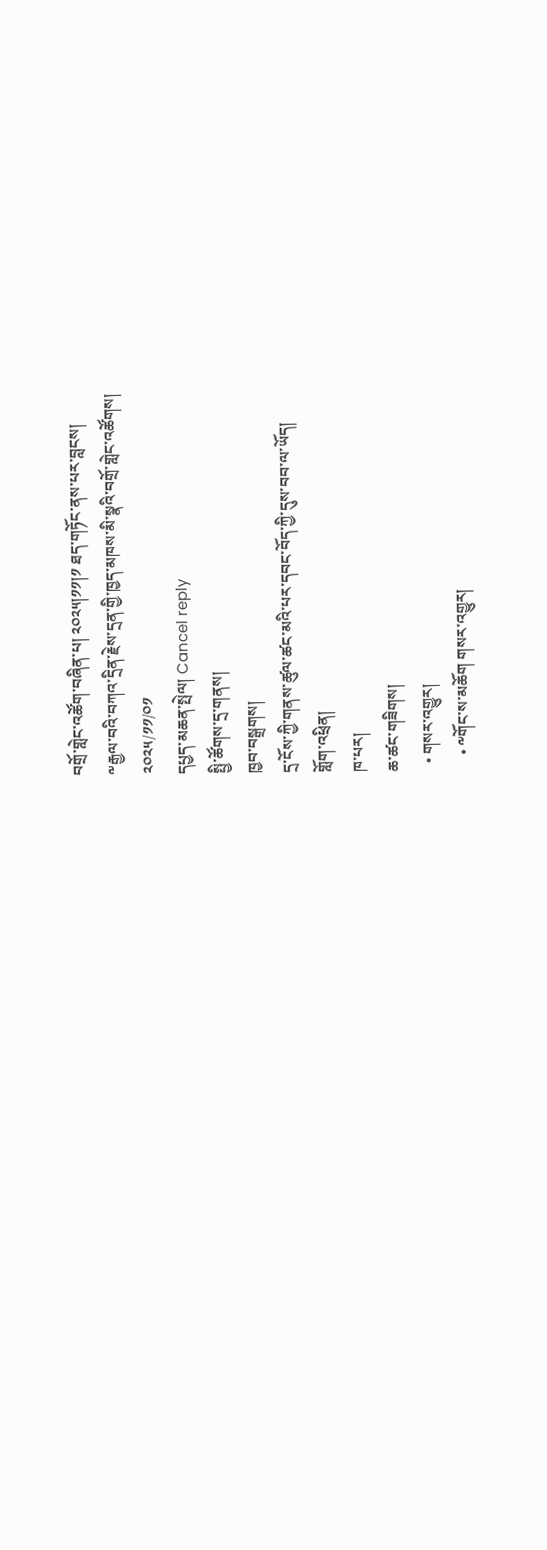བགྲོ་གླེང་འཚོག་བཞིན་པ། ༢༠༢༥།༡༡།༡ ཐད་གཏོང་ནས་པར་བླངས།
༸རྒྱལ་བའི་བཀའ་དྲིན་རྗེས་དྲན་གྱི་ཁྱད་མཁས་མི་སྣའི་བགྲོ་གླེང་འཚོགས།
༢༠༢༥/༡༡/༠༡
དཔྱད་མཆན་སྤེལ། Cancel reply
སྤྱི་ཚོགས་དྲ་གནས།
ཁྱབ་བསྒྲགས།
དྲ་ངོས་ཀྱི་གནས་ཚུལ་ཚང་མའི་པར་དབང་བོད་ཀྱི་དུས་བབ་ལ་ཡོད།
གློག་འཕྲིན།
ཁ་པར།
ཆ་ཚང་གཟིགས།
  • གསར་འགྱུར།
    • ༸གོང་ས་མཆོག གསར་འགྱུར།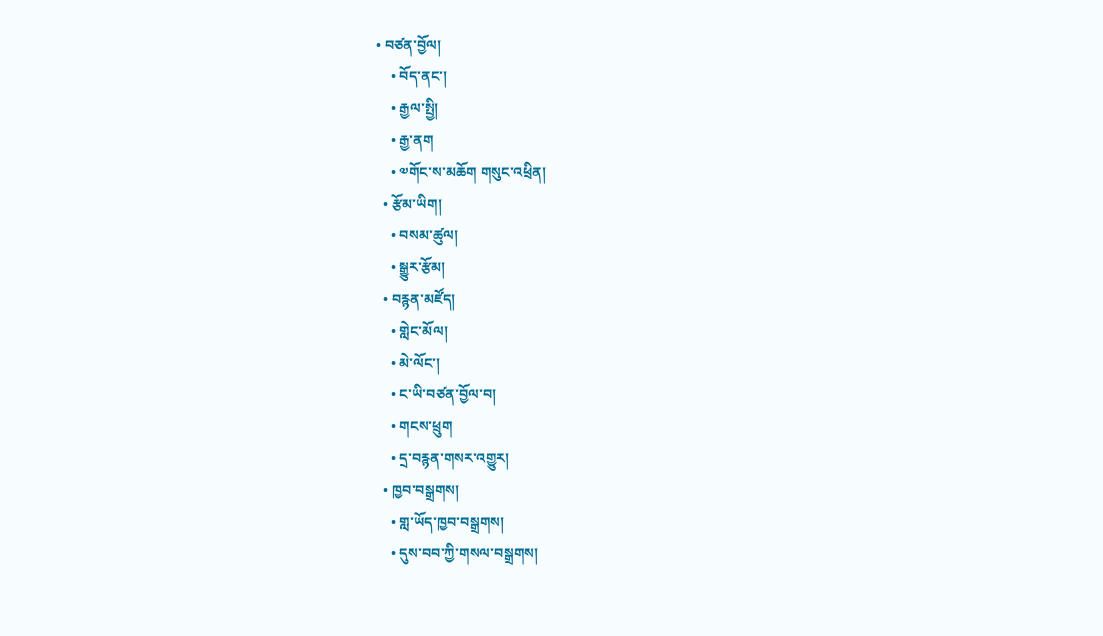• བཙན་བྱོལ།
    • བོད་ནང་།
    • རྒྱལ་སྤྱི།
    • རྒྱ་ནག
    • ༧གོང་ས་མཆོག གསུང་འཕྲིན།
  • རྩོམ་ཡིག།
    • བསམ་ཚུལ།
    • སྒྱུར་རྩོམ།
  • བརྙན་མཛོད།
    • གླེང་མོལ།
    • མེ་ལོང་།
    • ང་ཡི་བཙན་བྱོལ་བ།
    • གངས་ཕྲུག
    • དྲ་བརྙན་གསར་འགྱུར།
  • ཁྱབ་བསྒྲགས།
    • གླ་ཡོད་ཁྱབ་བསྒྲགས།
    • དུས་བབ་ཀྱི་གསལ་བསྒྲགས།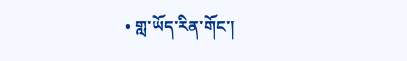• གླ་ཡོད་རིན་གོང་།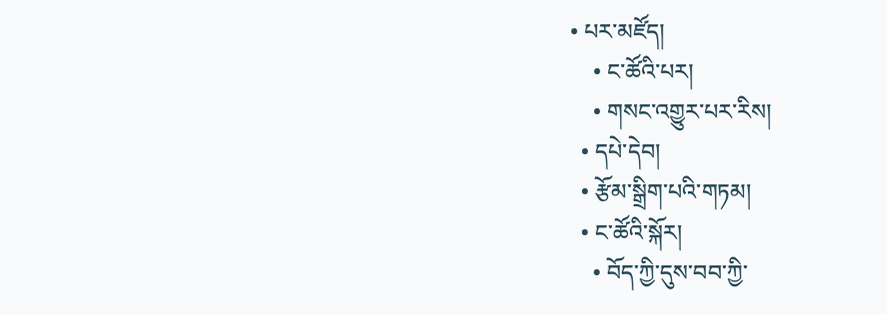• པར་མཛོད།
    • ང་ཚོའི་པར།
    • གསང་འགྱུར་པར་རིས།
  • དཔེ་དེབ།
  • རྩོམ་སྒྲིག་པའི་གཏམ།
  • ང་ཚོའི་སྐོར།
    • བོད་ཀྱི་དུས་བབ་ཀྱི་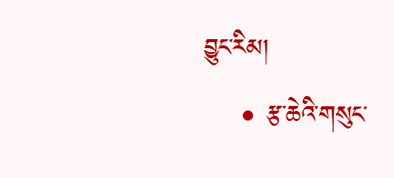བྱུང་རིམ།
    • རྩ་ཆེའི་གསུང་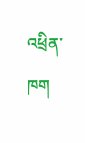འཕྲིན་ཁག